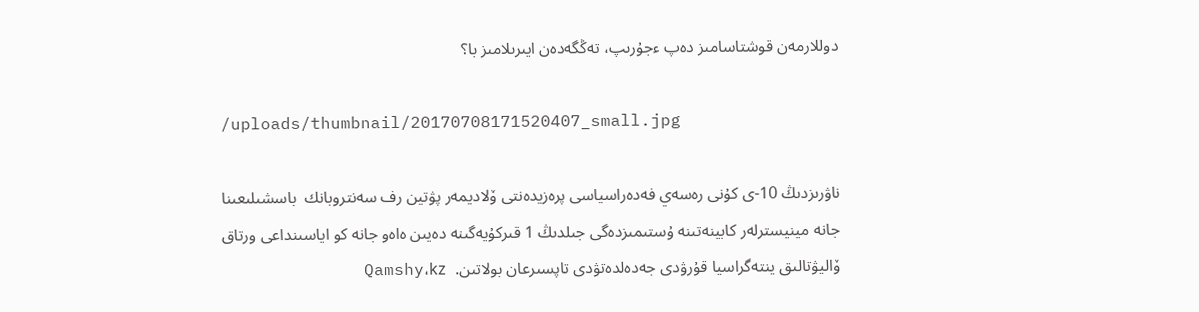دوللارمەن قوشتاسامىز دەپ ءجۇرىپ، تەڭگەدەن ايىرىلامىز با؟

/uploads/thumbnail/20170708171520407_small.jpg

ناۋرىزدىڭ 10-ى كۇنى رەسەي فەدەراسياسى پرەزيدەنتى ۆلاديمەر پۋتين رف سەنتروبانك  باسشىلىعىنا جانە مينيسترلەر كابينەتىنە ۇستىمىزدەگى جىلدىڭ 1 قىركۇيەگىنە دەيىن ەاەو جانە كو اياسىنداعى ورتاق ۆاليۋتالىق ينتەگراسيا قۇرۋدى جەدەلدەتۋدى تاپسىرعان بولاتىن.  Qamshy،kz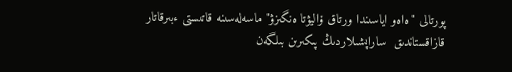پورتالى "ەاەو اياسىندا ورتاق ۆاليۋتا ەنگىزۋ" ماسەلەسىنە قاتىستى ءبىرقاتار قازاقستاندىق  ساراپشىلاردىڭ پىكىرىن بىلگەن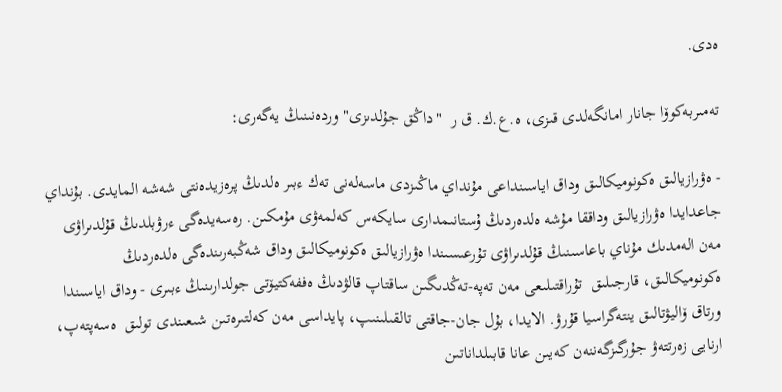ەدى.

تەمىربەكوۆا جانار امانگەلدى قىزى، ە.ع.ك. ق ر  "داڭق جۇلدىزى" وردەنىنىڭ يەگەرى:

- ەۋرازيالىق ەكونوميكالىق وداق اياسىنداعى مۇنداي ماڭىزدى ماسەلەنى تەك ءبىر ەلدىڭ پرەزيدەنتى شەشە المايدى. بۇنداي جاعدايدا ەۋرازيالىق وداققا مۇشە ەلدەردىڭ ۇستانىمدارى سايكەس كەلمەۋى مۇمكىن. رەسەيدەگى ءرۋبلدىڭ قۇلدىراۋى مەن الەمدىك مۇناي باعاسىنىڭ قۇلدىراۋى تۇرعىسىندا ەۋرازيالىق ەكونوميكالىق وداق شەڭبەرىندەگى ەلدەردىڭ ەكونوميكالىق، قارجىلىق  تۇراقتىلىعى مەن تەپە-تەڭدىگىن ساقتاپ قالۋدىڭ ەففەكتيۆتى جولدارىنىڭ ءبىرى - وداق اياسىندا ورتاق ۆاليۋتالىق ينتەگراسيا قۇرۋ. الايدا، بۇل جان-جاقتى تالقىلىنىپ، پايداسى مەن كەلتىرەتىن شىعىندى تولىق  ەسەپتەپ، ارنايى زەرتتەۋ جۇرگىزگەننەن كەيىن عانا قابىلداناتىن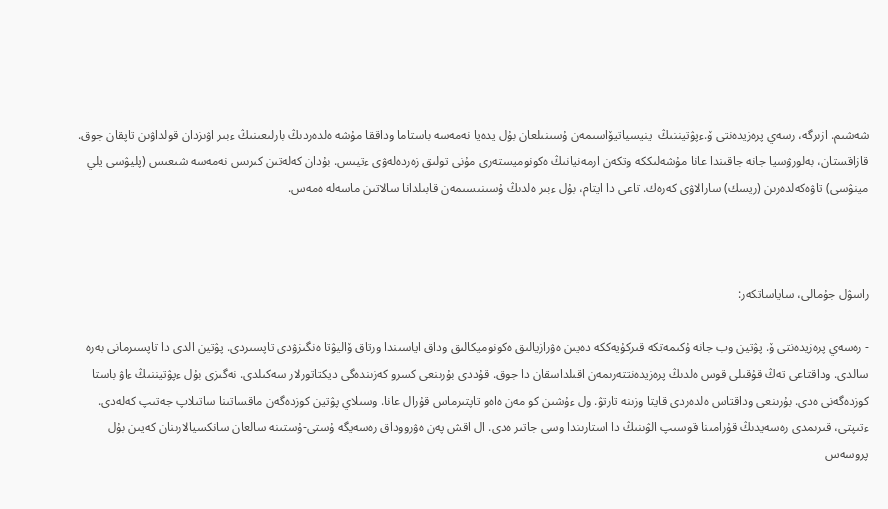شەشىم. ازىرگە، رسەي پرەزيدەنتى ۆ.ءپۋتيننىڭ  ينيسياتيۆاسىمەن ۇسىنىلعان بۇل يدەيا نەمەسە باستاما وداققا مۇشە ەلدەردىڭ بارلىعىنىڭ ءبىر اۋىزدان قولداۋىن تاپقان جوق. قازاقستان، بەلورۋسيا جانە جاقىندا عانا مۇشەلىككە وتكەن ارمەنيانىڭ ەكونوميستەرى مۇنى تولىق زەردەلەۋى ءتيىس. بۇدان كەلەتىن كىرىس نەمەسە شىعىس (پليۋسى يلي مينۋسى) تاۋەكەلدەرىن (ريسك) سارالاۋى كەرەك. تاعى دا ايتام، بۇل ءبىر ەلدىڭ ۇسىنىسىمەن قابىلدانا سالاتىن ماسەلە ەمەس.



راسۋل جۇمالى، ساياساتكەر:

- رەسەي پرەزيدەنتى ۆ. پۋتين وب جانە ۇكىمەتكە قىركۇيەككە دەيىن ەۋرازيالىق ەكونوميكالىق وداق اياسىندا ورتاق ۆاليۋتا ەنگىزۋدى تاپسىردى. پۋتين الدى دا تاپسىرمانى بەرە سالدى. وداقتاعى تەڭ قۇقىلى قوس ەلدىڭ پرەزيدەنتتەرىمەن اقىلداسقان دا جوق. قۇددى بۇرىنعى كسرو كەزىندەگى ديكتاتورلار سەكىلدى. نەگىزى بۇل ءپۋتيننىڭ ءاۋ باستا كوزدەگەنى ەدى. بۇرىنعى وداقتاس ەلدەردى قايتا وزىنە تارتۋ. ول ءۇشىن كو مەن ەاەو تاپتىرماس قۇرال عانا. وسىلاي پۋتين كوزدەگەن ماقساتىنا ساتىلاپ جەتىپ كەلەدى. ءتىپتى، قىرىمدى رەسەيدىڭ قۇرامىنا قوسىپ الۋىنىڭ دا استارىندا وسى جاتىر ەدى. ال اقش پەن ەۋرووداق رەسەيگە ۇستى-ۇستىنە سالعان سانكسيالارىنان كەيىن بۇل پروسەس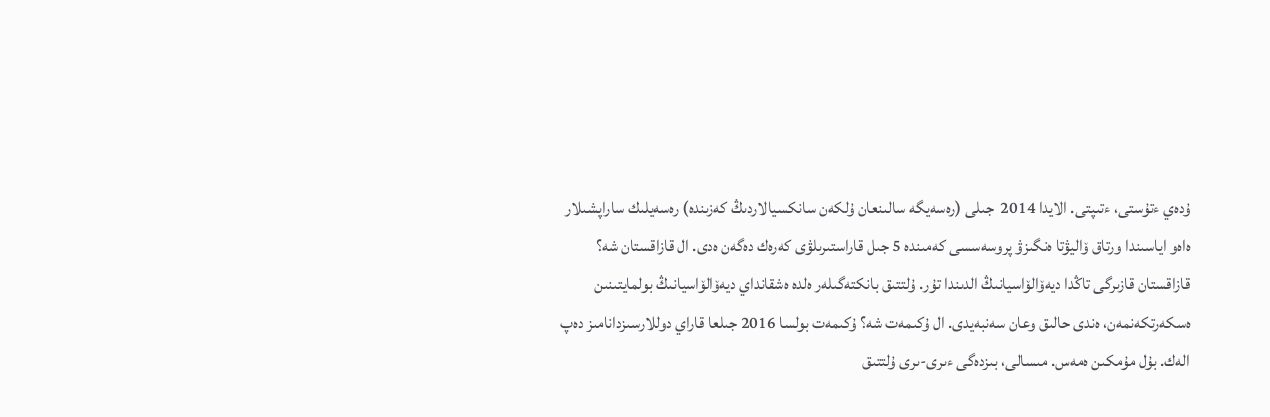ۇدەي ءتۇستى، ءتىپتى. الايدا 2014  جىلى (رەسەيگە سالىنعان ۇلكەن سانكسيالاردىڭ كەزىندە) رەسەيلىك ساراپشىلار ەاەو اياسىندا ورتاق ۆاليۋتا ەنگىزۋ پروسەسسى كەمىندە 5 جىل قاراستىرىلۋى كەرەك دەگەن ەدى. ال قازاقستان شە؟  قازاقستان قازىرگى تاڭدا ديەۆالۆاسيانىڭ الدىندا تۇر. ۇلتتىق بانكتەگىلەر ەلدە ەشقانداي ديەۆالۆاسيانىڭ بولمايتىنىن ەسكەرتكەنمەن، ەندى حالىق وعان سەنبەيدى. ال ۇكىمەت شە؟ ۇكىمەت بولسا 2016 جىلعا قاراي دوللارسىزدانامىز دەپ الەك. بۇل مۇمكىن ەمەس. مىسالى، بىزدەگى ءىرى-ىرى ۇلتتىق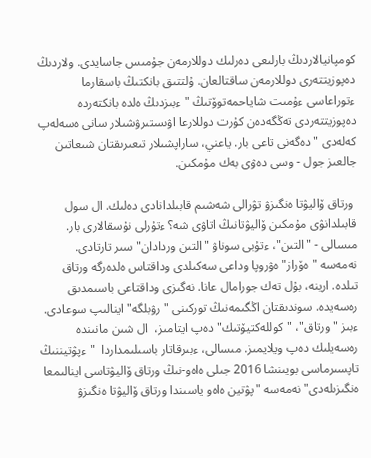كومپانيالاردىڭ بارلىعى دەرلىك دوللارمەن جۇمىس جاسايدى. ولاردىڭ دەپوزيتتەرى دوللارمەن ساقتالعان. ۇلتتىق بانكتىڭ باسقارما ءتوراعاسى ءۇمىت شاياحمەتوۆتىڭ "ءبىزدىڭ ەلدە بانكتەردە  دەپوزيتتەردى تەڭگەدەن كۇرت دوللارعا اۋىستىرۋشىلار سانى ەسەلەپ كەلەدى " دەگەنى تاعى بار. ياعني، ساراپشىلار تىعىرىقتان شىعاتىن جالعىز جول - وسى دەۋى بەك مۇمكىن.

 ورتاق ۆاليۋتا ەنگىزۋ تۋرالى شەشىم قابىلدانادى دەلىك. ال سول قابىلدانۋى مۇمكىن ۆاليۋتانىڭ اتاۋى شە؟ ءتۇرلى نۇسقالارى بار. مىسالى - "التىن"، ءتۇبى سوناۋ "التىن وردادان" سىر تارتادى. نەمەسە "ەۆراز" ەۋروپا وداعى سەكىلدى وداقتاس ەلدەرگە ورتاق تىلدە. ارينە، بۇل تەك جورامال عانا. نەگىزى وداقتاعى باسىمدىق رەسەيدە. سوندىقتان اڭگىمەنىڭ توركىنى "رۋبلگە" اينالىپ سوعادى. ءبىز "ورتاق"، "كوللەكتيۆتىك" دەپ ايتامىز،  ال شىن مانىندە رەسەيلىك دەپ ويلايمىز. مىسالى، ءبىرقاتار باسىلىمداردا  "ءپۋتيننىڭ تاپسىرماسى بويىنشا 2016 جىلى ەاەو-نىڭ ورتاق ۆاليۋتاسى اينالىمعا ەنگىزىلەدى" نەمەسە "پۋتين ەاەو ياسىندا ورتاق ۆاليۋتا ەنگىزۋ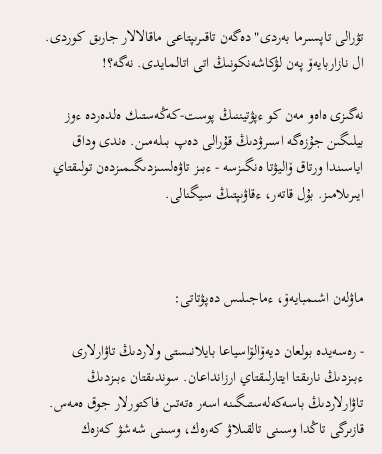تۋرالى تاپسىرما بەردى" دەگەن تاقىرىپتاعى ماقالالار جارىق كوردى. ال نازاربايەۆ پەن لۋكاشەنكونىڭ اتى اتالمايدى. نەگە؟!

نەگىزى ەاەو مەن كو ءپۋتيننىڭ پوست-كەڭەستىك ەلدەردە ءوز بيلىگىن جۇزەگە اسىرۋدىڭ قۇرالى دەپ بىلەمىن. ەندى وداق اياسىندا ورتاق ۆاليۋتا ەنگىزسە - ءبىز تاۋەلسىزدىگىمىزدەن تولىقتاي ايىرىلامىز. بۇل قاتەر، ءقاۋىپتىڭ سيگنالى.



ماۋلەن اشىمبايەۆ، ءماجىلىس دەپۋتاتى:

- رەسەيدە بولعان ديەۆالۆاسياعا بايلانىستى ولاردىڭ تاۋارلارى ءبىزدىڭ نارىقتا ايتارلىقتاي ارزانداعان. سوندىقتان ءبىزدىڭ تاۋارلاردىڭ باسەكەلەستىگىنە اسەر ەتەتىن فاكتورلار جوق ەمەس. قازىرگى تاڭدا وسىنى تالقىلاۋ كەرەك، وسىنى شەشۋ كەزەك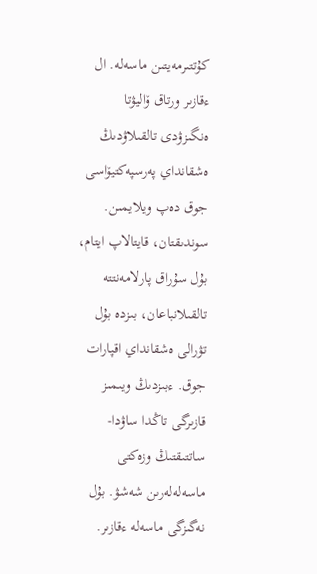كۇتتىرمەيتىن ماسەلە. ال ءقازىر ورتاق ۆاليۋتا ەنگىزۋدى تالقىلاۋدىڭ  ەشقانداي پەرسپەكتيۆاسى جوق دەپ ويلايمىن. سوندىقتان، قايتالاپ ايتام،  بۇل سۇراق پارلامەنتتە تالقىلانباعان، بىزدە بۇل تۋرالى ەشقانداي اقپارات جوق. ءبىزدىڭ ويىمىز قازىرگى تاڭدا ساۋدا-ساتتىقتىڭ وزەكتى ماسەلەلەرىن شەشۋ. بۇل نەگىزگى ماسەلە ءقازىر.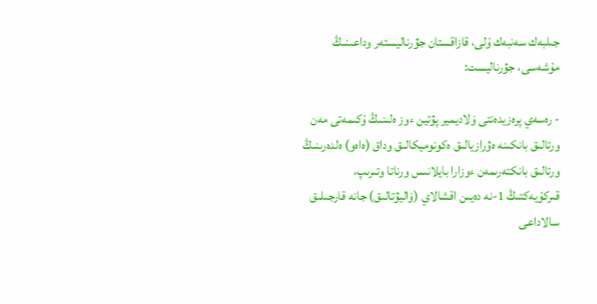جىلبەك سەنبەك ۇلى، قازاقستان جۋرناليستەر وداعىنىڭ مۇشەسى، جۋرناليست:

- رەسەي پرەزيدەنتى ۆلاديمير پۋتين ءوز ەلىنىڭ ۇكىمەتى مەن ورتالىق بانكىنە ەۋرازيالىق ەكونوميكالىق وداق (ەاەو) ەلدەرىنىڭ ورتالىق بانكتەرىمەن ءوزارا بايلانىس ورناتا وتىرىپ، قىركۇيەكتىڭ 1-نە دەيىن اقشالاي (ۆاليۋتالىق) جانە قارجىلىق سالاداعى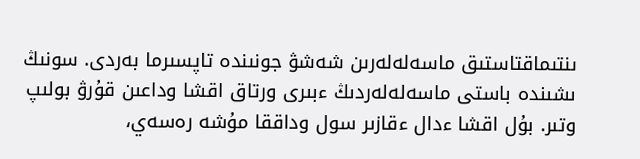ىنتىماقتاستىق ماسەلەلەرىن شەشۋ جونىندە تاپسىرما بەردى. سونىڭ ىشىندە باستى ماسەلەلەردىڭ ءبىرى ورتاق اقشا وداعىن قۇرۋ بولىپ وتىر. بۇل اقشا ءدال ءقازىر سول وداققا مۇشە رەسەي،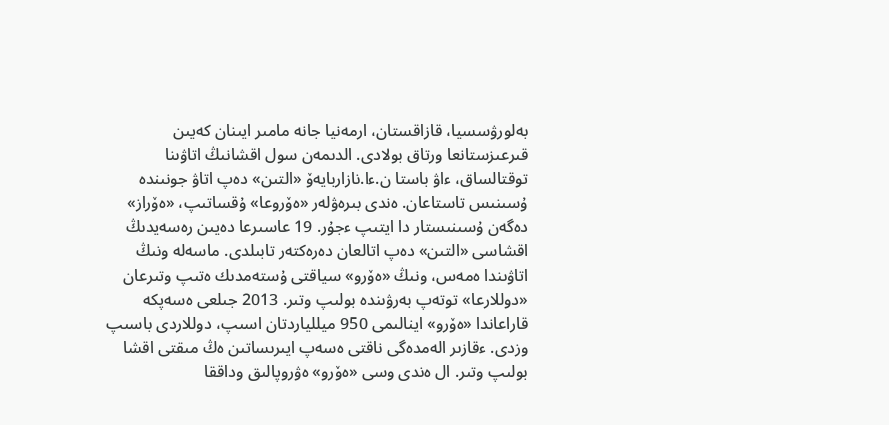بەلورۋسسيا، قازاقستان، ارمەنيا جانە مامىر ايىنان كەيىن قىرعىزستانعا ورتاق بولادى. الدىمەن سول اقشانىڭ اتاۋىنا توقتالساق، ءاۋ باستا ن.ءا.نازاربايەۆ «التىن» دەپ اتاۋ جونىندە ۇسىنىس تاستاعان. ەندى بىرەۋلەر «ەۆروعا» ۇقساتىپ، «ەۆراز» دەگەن ۇسىنىستار دا ايتىپ ءجۇر. 19 عاسىرعا دەيىن رەسەيدىڭ اقشاسى «التىن» دەپ اتالعان دەرەكتەر تابىلدى. ماسەلە ونىڭ اتاۋىندا ەمەس، ونىڭ «ەۆرو» سياقتى ۇستەمدىك ەتىپ وتىرعان «دوللارعا» توتەپ بەرۋىندە بولىپ وتىر. 2013 جىلعى ەسەپكە قاراعاندا «ەۆرو» اينالىمى 950 ميللياردتان اسىپ، دوللاردى باسىپ وزدى. ءقازىر الەمدەگى ناقتى ەسەپ ايىرىساتىن ەڭ مىقتى اقشا بولىپ وتىر. ال ەندى وسى «ەۆرو» ەۋروپالىق وداققا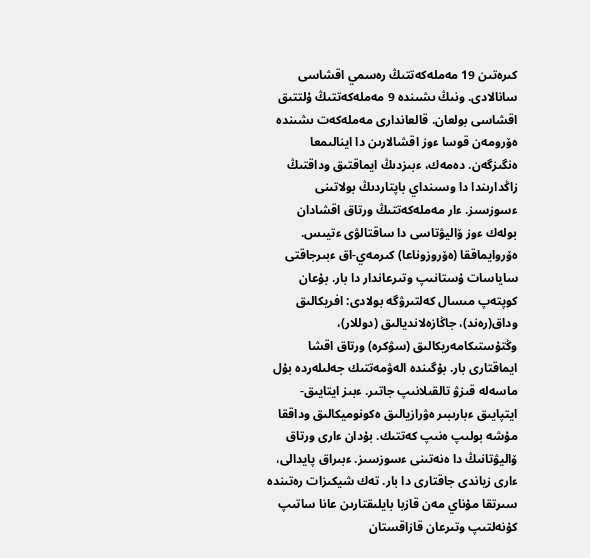كىرەتىن 19 مەملەكەتتىڭ رەسمي اقشاسى سانالادى. ونىڭ ىشىندە 9 مەملەكەتتىڭ ۇلتتىق اقشاسى بولعان. قالعاندارى مەملەكەت ىشىندە ەۆرومەن قوسا ءوز اقشالارىن دا اينالىمعا ەنگىزگەن. دەمەك، ءبىزدىڭ ايماقتىق وداقتىڭ زاڭدارىندا دا وسىنداي باپتاردىڭ بولاتىنى ءسوزسىز. ءار مەملەكەتتىڭ ورتاق اقشادان بولەك ءوز ۆاليۋتاسى دا ساقتالۋى ءتيىس. ەۆروايماققا (ەۆروزوناعا) كىرمەي-اق ءبىرجاقتى ساياسات ۇستانىپ وتىرعاندار دا بار. بۇعان كوپتەپ مىسال كەلتىرۋگە بولادى: افريكالىق وداق(رەند)، جاڭازەلانديالىق (دوللار)، وڭتۇستىكامەريكالىق (سۋكرە) ورتاق اقشا ايماقتارى بار. بۇگىندە الەۋمەتتىك جەلىلەردە بۇل ماسەلە قىزۋ تالقىلانىپ جاتىر. ءبىز ايتايىق-ايتپايىق ءبارىبىر ەۋرازيالىق ەكونوميكالىق وداققا مۇشە بولىپ ەنىپ كەتتىك. بۇدان ءارى ورتاق ۆاليۋتانىڭ دا ەنەتىنى ءسوزسىز. ءبىراق پايدالى، ءارى زياندى جاقتارى دا بار. تەك شيكىزات رەتىندە سىرتقا مۇناي مەن قازبا بايلىقتارىن عانا ساتىپ كۇنەلتىپ وتىرعان قازاقستان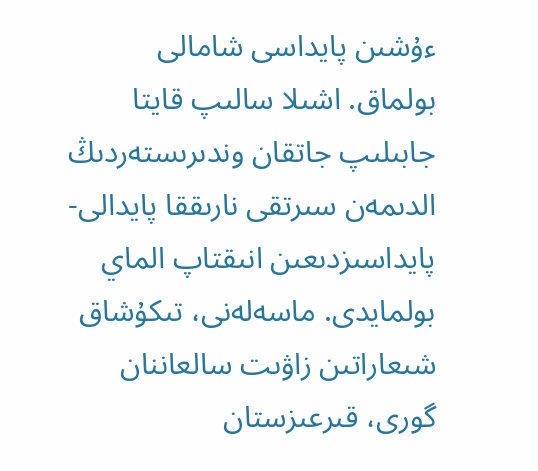ءۇشىن پايداسى شامالى بولماق. اشىلا سالىپ قايتا جابىلىپ جاتقان وندىرىستەردىڭ الدىمەن سىرتقى نارىققا پايدالى-پايداسىزدىعىن انىقتاپ الماي بولمايدى. ماسەلەنى، تىكۇشاق شىعاراتىن زاۋىت سالعاننان گورى، قىرعىزستان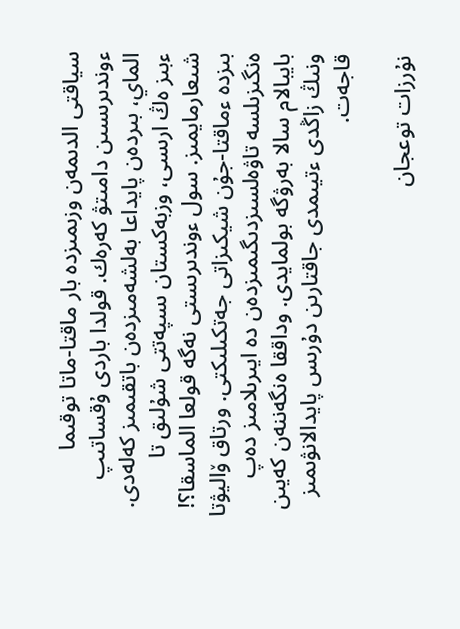سياقتى الدىمەن وزىمىزدە بار ماقتا-ماتا توقىما ءوندىرىسىن دامىتۋ كەرەك. قولدا باردى ۇقساتىپ الماي، بىردەن پايداعا بەلشەمىزدەن باتقىمىز كەلەدى. ءبىز ەڭ ارىسى، وزبەكستان ىسپەتتى شۇلىق تا شىعارمايمىز. سول ءوندىرىستى نەگە قولعا الماسقا؟! بىزدە ءماقتا-جۇن شيكىزاتى جەتكىلىكتى. ورتاق ۆاليۋتا ەنگىزىلسە تاۋەلسىزدىگىمىزدەن دە ايىرىلامىز دەپ بايبالام سالا بەرۋگە بولمايدى. وداققا ەنگەننەن كەيىن ونىڭ زاڭدى ءتيىمدى جاقتارىن دۇرىس پايدالانۋىمىز قاجەت.

نۇرزات توعجان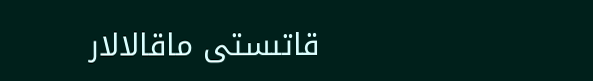قاتىستى ماقالالار